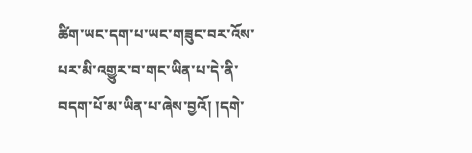ཚིག་ཡང་དག་པ་ཡང་གཟུང་བར་འོས་པར་མི་འགྱུར་བ་གང་ཡིན་པ་དེ་ནི་བདག་པོ་མ་ཡིན་པ་ཞེས་བྱའོ། །དགེ་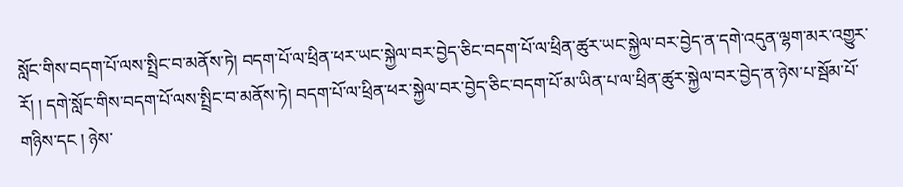སློང་གིས་བདག་པོ་ལས་སྤྲིང་བ་མནོས་ཏེ། བདག་པོ་ལ་ཕྲིན་ཕར་ཡང་སྐྱེལ་བར་བྱེད་ཅིང་བདག་པོ་ལ་ཕྲིན་ཚུར་ཡང་སྐྱེལ་བར་བྱེད་ན་དགེ་འདུན་ལྷག་མར་འགྱུར་རོ། ། དགེ་སློང་གིས་བདག་པོ་ལས་སྤྲིང་བ་མནོས་ཏེ། བདག་པོ་ལ་ཕྲིན་ཕར་སྐྱེལ་བར་བྱེད་ཅིང་བདག་པོ་མ་ཡིན་པ་ལ་ཕྲིན་ཚུར་སྐྱེལ་བར་བྱེད་ན་ཉེས་པ་སྦོམ་པོ་གཉིས་དང ། ཉེས་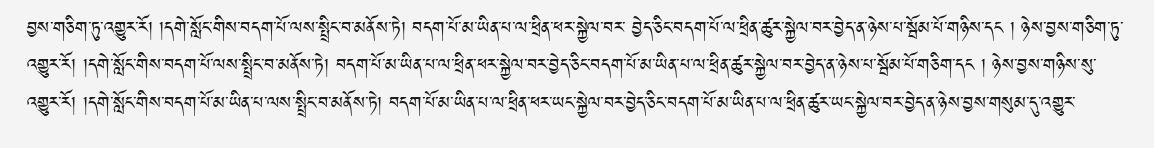བྱས་གཅིག་ཏུ་འགྱུར་རོ། །དགེ་སློང་གིས་བདག་པོ་ལས་སྤྲིང་བ་མནོས་ཏེ། བདག་པོ་མ་ཡིན་པ་ལ་ཕྲིན་ཕར་སྐྱེལ་བར་ བྱེད་ཅིང་བདག་པོ་ལ་ཕྲིན་ཚུར་སྐྱེལ་བར་བྱེད་ན་ཉེས་པ་སྦོམ་པོ་གཉིས་དང ། ཉེས་བྱས་གཅིག་ཏུ་འགྱུར་རོ། །དགེ་སློང་གིས་བདག་པོ་ལས་སྤྲིང་བ་མནོས་ཏེ། བདག་པོ་མ་ཡིན་པ་ལ་ཕྲིན་ཕར་སྐྱེལ་བར་བྱེད་ཅིང་བདག་པོ་མ་ཡིན་པ་ལ་ཕྲིན་ཚུར་སྐྱེལ་བར་བྱེད་ན་ཉེས་པ་སྦོམ་པོ་གཅིག་དང ། ཉེས་བྱས་གཉིས་སུ་འགྱུར་རོ། །དགེ་སློང་གིས་བདག་པོ་མ་ཡིན་པ་ལས་སྤྲིང་བ་མནོས་ཏེ། བདག་པོ་མ་ཡིན་པ་ལ་ཕྲིན་ཕར་ཡང་སྐྱེལ་བར་བྱེད་ཅིང་བདག་པོ་མ་ཡིན་པ་ལ་ཕྲིན་ཚུར་ཡང་སྐྱེལ་བར་བྱེད་ན་ཉེས་བྱས་གསུམ་དུ་འགྱུར་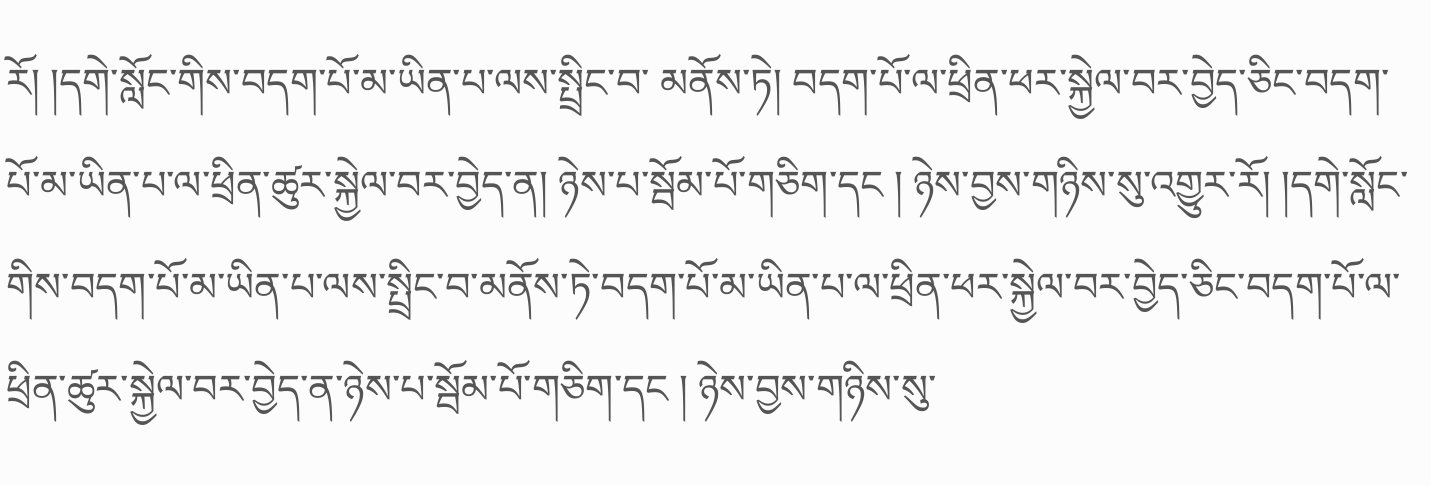རོ། །དགེ་སློང་གིས་བདག་པོ་མ་ཡིན་པ་ལས་སྤྲིང་བ་ མནོས་ཏེ། བདག་པོ་ལ་ཕྲིན་ཕར་སྐྱེལ་བར་བྱེད་ཅིང་བདག་པོ་མ་ཡིན་པ་ལ་ཕྲིན་ཚུར་སྐྱེལ་བར་བྱེད་ན། ཉེས་པ་སྦོམ་པོ་གཅིག་དང ། ཉེས་བྱས་གཉིས་སུ་འགྱུར་རོ། །དགེ་སློང་གིས་བདག་པོ་མ་ཡིན་པ་ལས་སྤྲིང་བ་མནོས་ཏེ་བདག་པོ་མ་ཡིན་པ་ལ་ཕྲིན་ཕར་སྐྱེལ་བར་བྱེད་ཅིང་བདག་པོ་ལ་ ཕྲིན་ཚུར་སྐྱེལ་བར་བྱེད་ན་ཉེས་པ་སྦོམ་པོ་གཅིག་དང ། ཉེས་བྱས་གཉིས་སུ་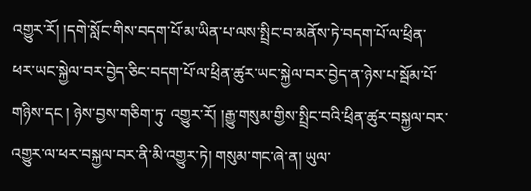འགྱུར་རོ། །དགེ་སློང་གིས་བདག་པོ་མ་ཡིན་པ་ལས་སྤྲིང་བ་མནོས་ཏེ་བདག་པོ་ལ་ཕྲིན་ཕར་ཡང་སྐྱེལ་བར་བྱེད་ཅིང་བདག་པོ་ལ་ཕྲིན་ཚུར་ཡང་སྐྱེལ་བར་བྱེད་ན་ཉེས་པ་སྦོམ་པོ་གཉིས་དང ། ཉེས་བྱས་གཅིག་ཏུ་ འགྱུར་རོ། །རྒྱུ་གསུམ་གྱིས་སྤྲིང་བའི་ཕྲིན་ཚུར་བསྐྱལ་བར་འགྱུར་ལ་ཕར་བསྐྱལ་བར་ནི་མི་འགྱུར་ཏེ། གསུམ་གང་ཞེ་ན། ཡུལ་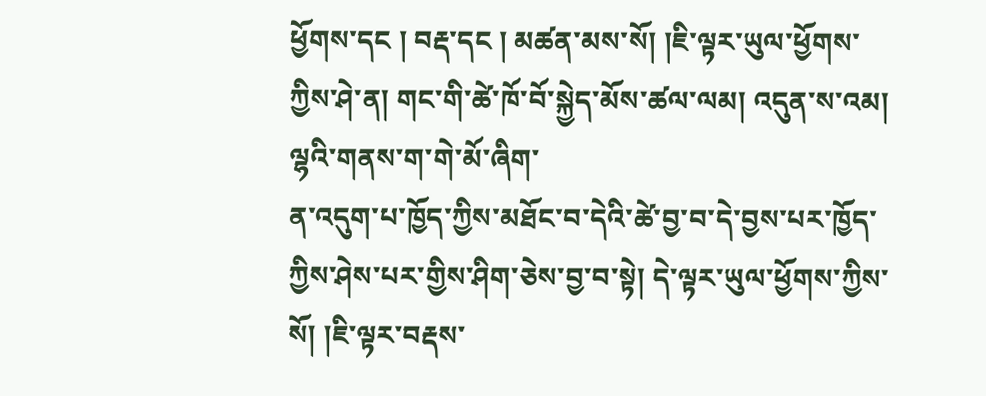ཕྱོགས་དང ། བརྡ་དང ། མཚན་མས་སོ། །ཇི་ལྟར་ཡུལ་ཕྱོགས་ཀྱིས་ཤེ་ན། གང་གི་ཚེ་ཁོ་བོ་སྐྱེད་མོས་ཚལ་ལམ། འདུན་ས་འམ། ལྷའི་གནས་ག་གེ་མོ་ཞིག་
ན་འདུག་པ་ཁྱོད་ཀྱིས་མཐོང་བ་དེའི་ཚེ་བྱ་བ་དེ་བྱས་པར་ཁྱོད་ཀྱིས་ཤེས་པར་གྱིས་ཤིག་ཅེས་བྱ་བ་སྟེ། དེ་ལྟར་ཡུལ་ཕྱོགས་ཀྱིས་སོ། །ཇི་ལྟར་བརྡས་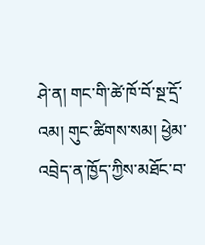ཤེ་ན། གང་གི་ཚེ་ཁོ་བོ་སྔ་དྲོ་འམ། གུང་ཚིགས་སམ། ཕྱེམ་འབྲེད་ན་ཁྱོད་ཀྱིས་མཐོང་བ་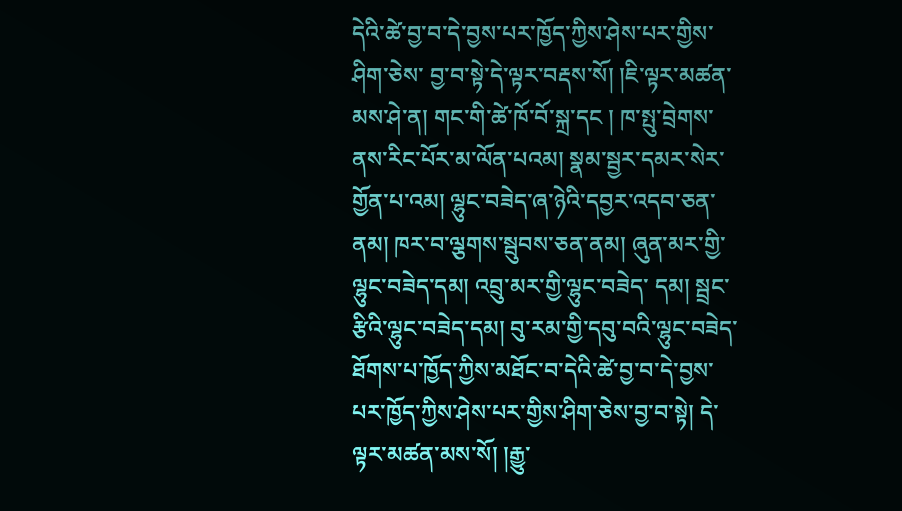དེའི་ཚེ་བྱ་བ་དེ་བྱས་པར་ཁྱོད་ཀྱིས་ཤེས་པར་གྱིས་ཤིག་ཅེས་ བྱ་བ་སྟེ་དེ་ལྟར་བརྡས་སོ། །ཇི་ལྟར་མཚན་མས་ཤེ་ན། གང་གི་ཚེ་ཁོ་བོ་སྐྲ་དང ། ཁ་སྤུ་བྲེགས་ནས་རིང་པོར་མ་ལོན་པའམ། སྣམ་སྦྱར་དམར་སེར་གྱོན་པ་འམ། ལྷུང་བཟེད་ཞ་ཉེའི་དབྱར་འདབ་ཅན་ནམ། ཁར་བ་ལྕགས་སྦུབས་ཅན་ནམ། ཞུན་མར་གྱི་ལྷུང་བཟེད་དམ། འབྲུ་མར་གྱི་ལྷུང་བཟེད་ དམ། སྦྲང་རྩིའི་ལྷུང་བཟེད་དམ། བུ་རམ་གྱི་དབུ་བའི་ལྷུང་བཟེད་ཐོགས་པ་ཁྱོད་ཀྱིས་མཐོང་བ་དེའི་ཚེ་བྱ་བ་དེ་བྱས་པར་ཁྱོད་ཀྱིས་ཤེས་པར་གྱིས་ཤིག་ཅེས་བྱ་བ་སྟེ། དེ་ལྟར་མཚན་མས་སོ། །རྒྱུ་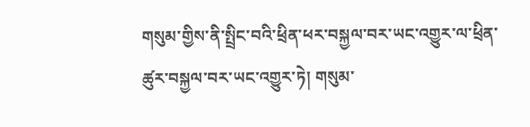གསུམ་གྱིས་ནི་སྤྲིང་བའི་ཕྲིན་ཕར་བསྐྱལ་བར་ཡང་འགྱུར་ལ་ཕྲིན་ཚུར་བསྐྱལ་བར་ཡང་འགྱུར་ཏེ། གསུམ་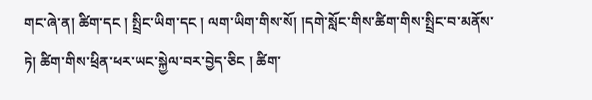གང་ཞེ་ན། ཚིག་དང ། སྤྲིང་ཡིག་དང ། ལག་ཡིག་གིས་སོ། །དགེ་སློང་གིས་ཚིག་གིས་སྤྲིང་བ་མནོས་ཏེ། ཚིག་གིས་ཕྲིན་ཕར་ཡང་སྐྱེལ་བར་བྱེད་ཅིང ། ཚིག་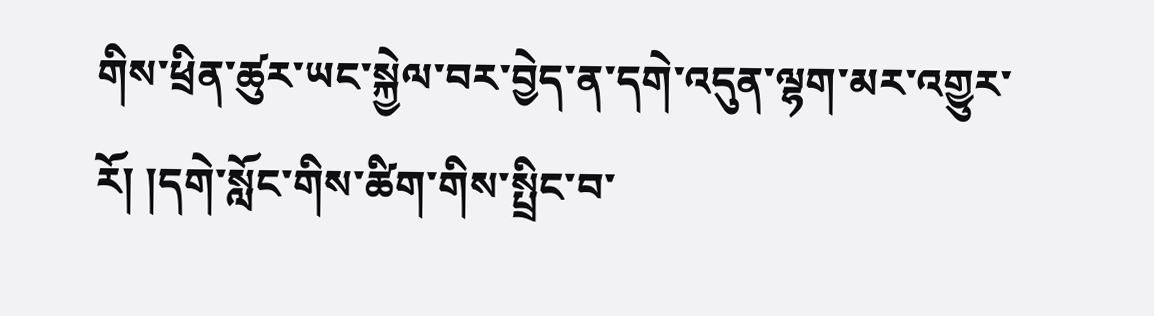གིས་ཕྲིན་ཚུར་ཡང་སྐྱེལ་བར་བྱེད་ན་དགེ་འདུན་ལྷག་མར་འགྱུར་རོ། །དགེ་སློང་གིས་ཚིག་གིས་སྤྲིང་བ་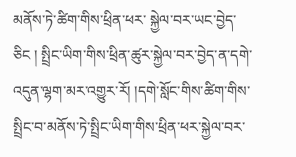མནོས་ཏེ་ཚིག་གིས་ཕྲིན་ཕར་ སྐྱེལ་བར་ཡང་བྱེད་ཅིང ། སྤྲིང་ཡིག་གིས་ཕྲིན་ཚུར་སྐྱེལ་བར་བྱེད་ན་དགེ་འདུན་ལྷག་མར་འགྱུར་རོ། །དགེ་སློང་གིས་ཚིག་གིས་སྤྲིང་བ་མནོས་ཏེ་སྤྲིང་ཡིག་གིས་ཕྲིན་ཕར་སྐྱེལ་བར་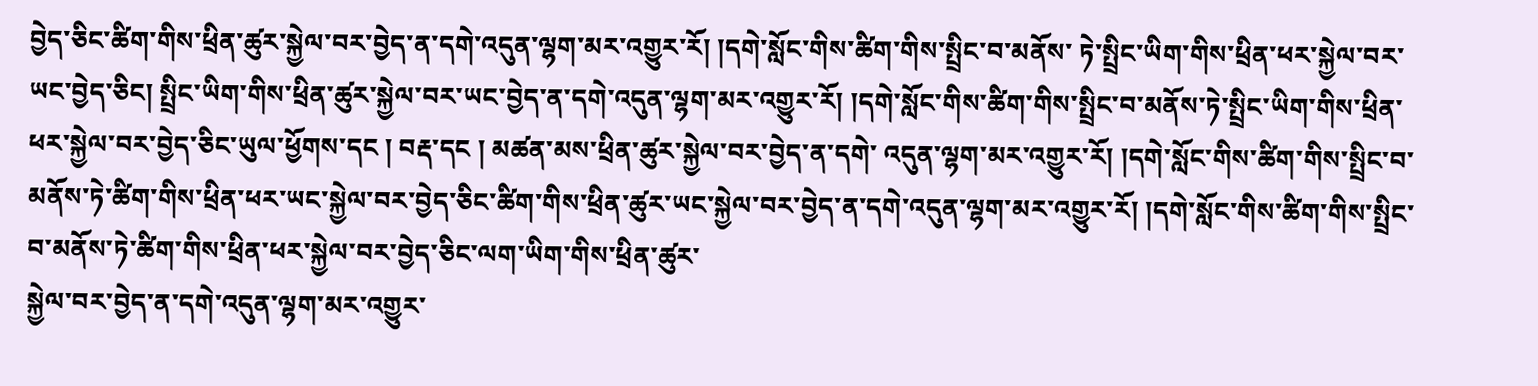བྱེད་ཅིང་ཚིག་གིས་ཕྲིན་ཚུར་སྐྱེལ་བར་བྱེད་ན་དགེ་འདུན་ལྷག་མར་འགྱུར་རོ། །དགེ་སློང་གིས་ཚིག་གིས་སྤྲིང་བ་མནོས་ ཏེ་སྤྲིང་ཡིག་གིས་ཕྲིན་ཕར་སྐྱེལ་བར་ཡང་བྱེད་ཅིང། སྤྲིང་ཡིག་གིས་ཕྲིན་ཚུར་སྐྱེལ་བར་ཡང་བྱེད་ན་དགེ་འདུན་ལྷག་མར་འགྱུར་རོ། །དགེ་སློང་གིས་ཚིག་གིས་སྤྲིང་བ་མནོས་ཏེ་སྤྲིང་ཡིག་གིས་ཕྲིན་ཕར་སྐྱེལ་བར་བྱེད་ཅིང་ཡུལ་ཕྱོགས་དང ། བརྡ་དང ། མཚན་མས་ཕྲིན་ཚུར་སྐྱེལ་བར་བྱེད་ན་དགེ་ འདུན་ལྷག་མར་འགྱུར་རོ། །དགེ་སློང་གིས་ཚིག་གིས་སྤྲིང་བ་མནོས་ཏེ་ཚིག་གིས་ཕྲིན་ཕར་ཡང་སྐྱེལ་བར་བྱེད་ཅིང་ཚིག་གིས་ཕྲིན་ཚུར་ཡང་སྐྱེལ་བར་བྱེད་ན་དགེ་འདུན་ལྷག་མར་འགྱུར་རོ། །དགེ་སློང་གིས་ཚིག་གིས་སྤྲིང་བ་མནོས་ཏེ་ཚིག་གིས་ཕྲིན་ཕར་སྐྱེལ་བར་བྱེད་ཅིང་ལག་ཡིག་གིས་ཕྲིན་ཚུར་
སྐྱེལ་བར་བྱེད་ན་དགེ་འདུན་ལྷག་མར་འགྱུར་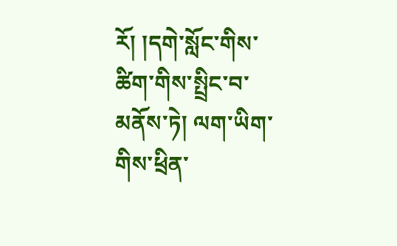རོ། །དགེ་སློང་གིས་ཚིག་གིས་སྤྲིང་བ་མནོས་ཏེ། ལག་ཡིག་གིས་ཕྲིན་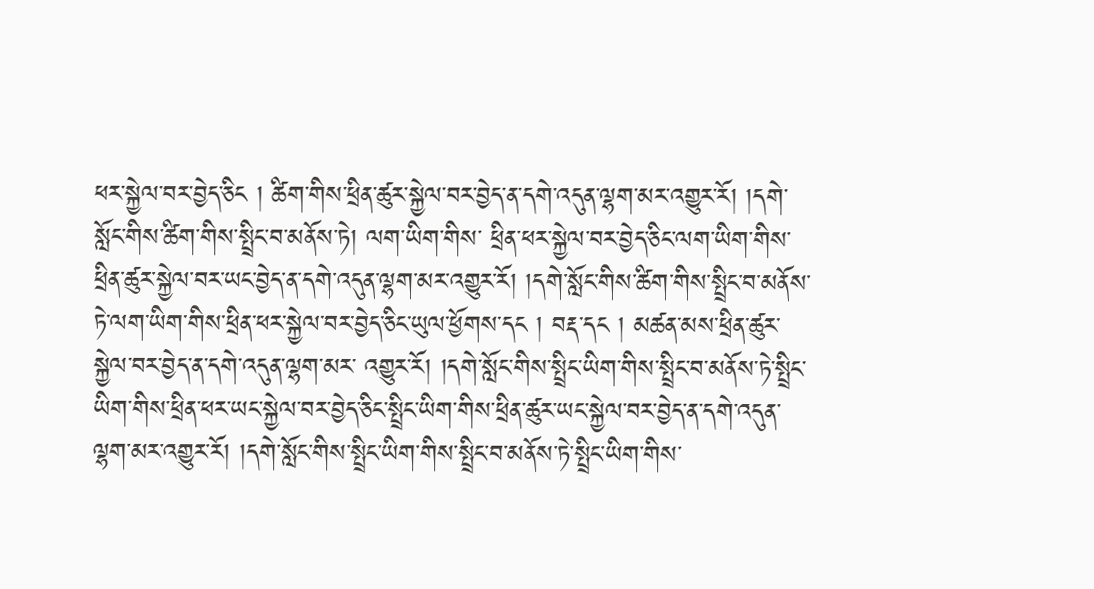ཕར་སྐྱེལ་བར་བྱེད་ཅིང ། ཚིག་གིས་ཕྲིན་ཚུར་སྐྱེལ་བར་བྱེད་ན་དགེ་འདུན་ལྷག་མར་འགྱུར་རོ། །དགེ་སློང་གིས་ཚིག་གིས་སྤྲིང་བ་མནོས་ཏེ། ལག་ཡིག་གིས་ ཕྲིན་ཕར་སྐྱེལ་བར་བྱེད་ཅིང་ལག་ཡིག་གིས་ཕྲིན་ཚུར་སྐྱེལ་བར་ཡང་བྱེད་ན་དགེ་འདུན་ལྷག་མར་འགྱུར་རོ། །དགེ་སློང་གིས་ཚིག་གིས་སྤྲིང་བ་མནོས་ཏེ་ལག་ཡིག་གིས་ཕྲིན་ཕར་སྐྱེལ་བར་བྱེད་ཅིང་ཡུལ་ཕྱོགས་དང ། བརྡ་དང ། མཚན་མས་ཕྲིན་ཚུར་སྐྱེལ་བར་བྱེད་ན་དགེ་འདུན་ལྷག་མར་ འགྱུར་རོ། །དགེ་སློང་གིས་སྤྲིང་ཡིག་གིས་སྤྲིང་བ་མནོས་ཏེ་སྤྲིང་ཡིག་གིས་ཕྲིན་ཕར་ཡང་སྐྱེལ་བར་བྱེད་ཅིང་སྤྲིང་ཡིག་གིས་ཕྲིན་ཚུར་ཡང་སྐྱེལ་བར་བྱེད་ན་དགེ་འདུན་ལྷག་མར་འགྱུར་རོ། །དགེ་སློང་གིས་སྤྲིང་ཡིག་གིས་སྤྲིང་བ་མནོས་ཏེ་སྤྲིང་ཡིག་གིས་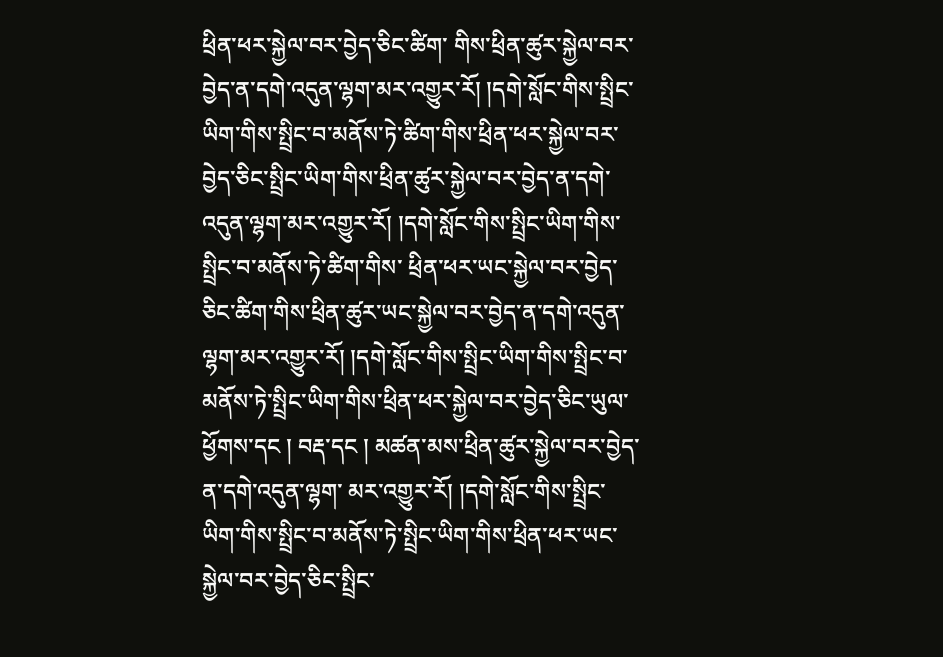ཕྲིན་ཕར་སྐྱེལ་བར་བྱེད་ཅིང་ཚིག་ གིས་ཕྲིན་ཚུར་སྐྱེལ་བར་བྱེད་ན་དགེ་འདུན་ལྷག་མར་འགྱུར་རོ། །དགེ་སློང་གིས་སྤྲིང་ཡིག་གིས་སྤྲིང་བ་མནོས་ཏེ་ཚིག་གིས་ཕྲིན་ཕར་སྐྱེལ་བར་བྱེད་ཅིང་སྤྲིང་ཡིག་གིས་ཕྲིན་ཚུར་སྐྱེལ་བར་བྱེད་ན་དགེ་འདུན་ལྷག་མར་འགྱུར་རོ། །དགེ་སློང་གིས་སྤྲིང་ཡིག་གིས་སྤྲིང་བ་མནོས་ཏེ་ཚིག་གིས་ ཕྲིན་ཕར་ཡང་སྐྱེལ་བར་བྱེད་ཅིང་ཚིག་གིས་ཕྲིན་ཚུར་ཡང་སྐྱེལ་བར་བྱེད་ན་དགེ་འདུན་ལྷག་མར་འགྱུར་རོ། །དགེ་སློང་གིས་སྤྲིང་ཡིག་གིས་སྤྲིང་བ་མནོས་ཏེ་སྤྲིང་ཡིག་གིས་ཕྲིན་ཕར་སྐྱེལ་བར་བྱེད་ཅིང་ཡུལ་ཕྱོགས་དང ། བརྡ་དང ། མཚན་མས་ཕྲིན་ཚུར་སྐྱེལ་བར་བྱེད་ན་དགེ་འདུན་ལྷག་ མར་འགྱུར་རོ། །དགེ་སློང་གིས་སྤྲིང་ཡིག་གིས་སྤྲིང་བ་མནོས་ཏེ་སྤྲིང་ཡིག་གིས་ཕྲིན་ཕར་ཡང་སྐྱེལ་བར་བྱེད་ཅིང་སྤྲིང་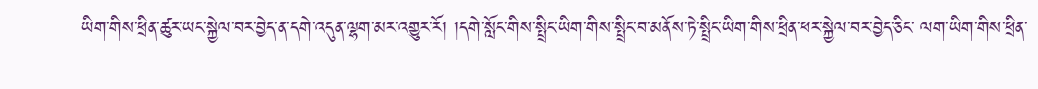ཡིག་གིས་ཕྲིན་ཚུར་ཡང་སྐྱེལ་བར་བྱེད་ན་དགེ་འདུན་ལྷག་མར་འགྱུར་རོ། །དགེ་སློང་གིས་སྤྲིང་ཡིག་གིས་སྤྲིང་བ་མནོས་ཏེ་སྤྲིང་ཡིག་གིས་ཕྲིན་ཕར་སྐྱེལ་བར་བྱེད་ཅིང་ ལག་ཡིག་གིས་ཕྲིན་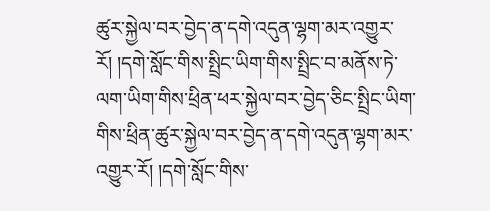ཚུར་སྐྱེལ་བར་བྱེད་ན་དགེ་འདུན་ལྷག་མར་འགྱུར་རོ། །དགེ་སློང་གིས་སྤྲིང་ཡིག་གིས་སྤྲིང་བ་མནོས་ཏེ་ལག་ཡིག་གིས་ཕྲིན་ཕར་སྐྱེལ་བར་བྱེད་ཅིང་སྤྲིང་ཡིག་གིས་ཕྲིན་ཚུར་སྐྱེལ་བར་བྱེད་ན་དགེ་འདུན་ལྷག་མར་འགྱུར་རོ། །དགེ་སློང་གིས་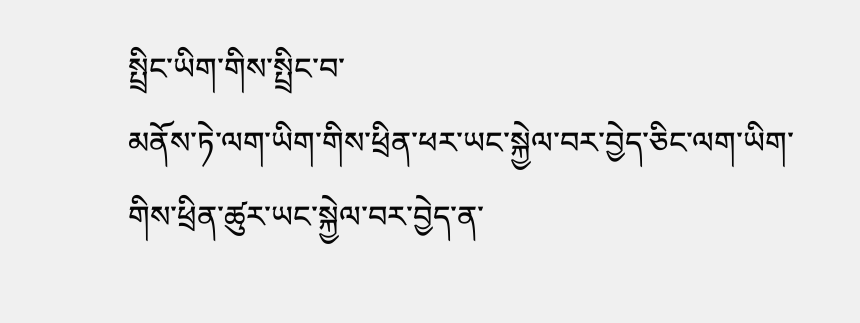སྤྲིང་ཡིག་གིས་སྤྲིང་བ་
མནོས་ཏེ་ལག་ཡིག་གིས་ཕྲིན་ཕར་ཡང་སྐྱེལ་བར་བྱེད་ཅིང་ལག་ཡིག་གིས་ཕྲིན་ཚུར་ཡང་སྐྱེལ་བར་བྱེད་ན་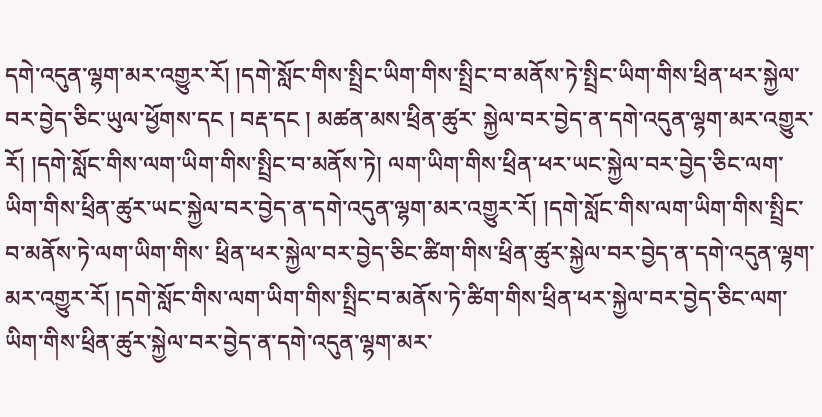དགེ་འདུན་ལྷག་མར་འགྱུར་རོ། །དགེ་སློང་གིས་སྤྲིང་ཡིག་གིས་སྤྲིང་བ་མནོས་ཏེ་སྤྲིང་ཡིག་གིས་ཕྲིན་ཕར་སྐྱེལ་བར་བྱེད་ཅིང་ཡུལ་ཕྱོགས་དང ། བརྡ་དང ། མཚན་མས་ཕྲིན་ཚུར་ སྐྱེལ་བར་བྱེད་ན་དགེ་འདུན་ལྷག་མར་འགྱུར་རོ། །དགེ་སློང་གིས་ལག་ཡིག་གིས་སྤྲིང་བ་མནོས་ཏེ། ལག་ཡིག་གིས་ཕྲིན་ཕར་ཡང་སྐྱེལ་བར་བྱེད་ཅིང་ལག་ཡིག་གིས་ཕྲིན་ཚུར་ཡང་སྐྱེལ་བར་བྱེད་ན་དགེ་འདུན་ལྷག་མར་འགྱུར་རོ། །དགེ་སློང་གིས་ལག་ཡིག་གིས་སྤྲིང་བ་མནོས་ཏེ་ལག་ཡིག་གིས་ ཕྲིན་ཕར་སྐྱེལ་བར་བྱེད་ཅིང་ཚིག་གིས་ཕྲིན་ཚུར་སྐྱེལ་བར་བྱེད་ན་དགེ་འདུན་ལྷག་མར་འགྱུར་རོ། །དགེ་སློང་གིས་ལག་ཡིག་གིས་སྤྲིང་བ་མནོས་ཏེ་ཚིག་གིས་ཕྲིན་ཕར་སྐྱེལ་བར་བྱེད་ཅིང་ལག་ཡིག་གིས་ཕྲིན་ཚུར་སྐྱེལ་བར་བྱེད་ན་དགེ་འདུན་ལྷག་མར་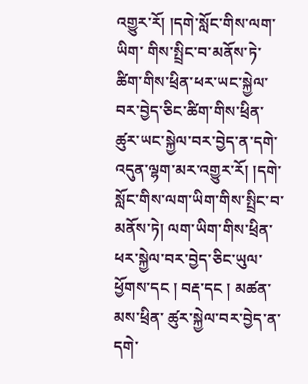འགྱུར་རོ། །དགེ་སློང་གིས་ལག་ཡིག་ གིས་སྤྲིང་བ་མནོས་ཏེ་ཚིག་གིས་ཕྲིན་ཕར་ཡང་སྐྱེལ་བར་བྱེད་ཅིང་ཚིག་གིས་ཕྲིན་ཚུར་ཡང་སྐྱེལ་བར་བྱེད་ན་དགེ་འདུན་ལྷག་མར་འགྱུར་རོ། །དགེ་སློང་གིས་ལག་ཡིག་གིས་སྤྲིང་བ་མནོས་ཏེ། ལག་ཡིག་གིས་ཕྲིན་ཕར་སྐྱེལ་བར་བྱེད་ཅིང་ཡུལ་ཕྱོགས་དང ། བརྡ་དང ། མཚན་མས་ཕྲིན་ ཚུར་སྐྱེལ་བར་བྱེད་ན་དགེ་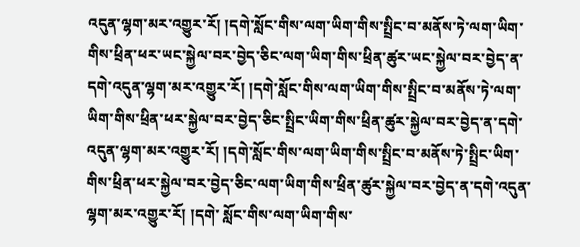འདུན་ལྷག་མར་འགྱུར་རོ། །དགེ་སློང་གིས་ལག་ཡིག་གིས་སྤྲིང་བ་མནོས་ཏེ་ལག་ཡིག་གིས་ཕྲིན་ཕར་ཡང་སྐྱེལ་བར་བྱེད་ཅིང་ལག་ཡིག་གིས་ཕྲིན་ཚུར་ཡང་སྐྱེལ་བར་བྱེད་ན་དགེ་འདུན་ལྷག་མར་འགྱུར་རོ། །དགེ་སློང་གིས་ལག་ཡིག་གིས་སྤྲིང་བ་མནོས་ཏེ་ལག་ ཡིག་གིས་ཕྲིན་ཕར་སྐྱེལ་བར་བྱེད་ཅིང་སྤྲིང་ཡིག་གིས་ཕྲིན་ཚུར་སྐྱེལ་བར་བྱེད་ན་དགེ་འདུན་ལྷག་མར་འགྱུར་རོ། །དགེ་སློང་གིས་ལག་ཡིག་གིས་སྤྲིང་བ་མནོས་ཏེ་སྤྲིང་ཡིག་གིས་ཕྲིན་ཕར་སྐྱེལ་བར་བྱེད་ཅིང་ལག་ཡིག་གིས་ཕྲིན་ཚུར་སྐྱེལ་བར་བྱེད་ན་དགེ་འདུན་ལྷག་མར་འགྱུར་རོ། །དགེ་ སློང་གིས་ལག་ཡིག་གིས་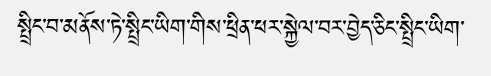སྤྲིང་བ་མནོས་ཏེ་སྤྲིང་ཡིག་གིས་ཕྲིན་ཕར་སྐྱེལ་བར་བྱེད་ཅིང་སྤྲིང་ཡིག་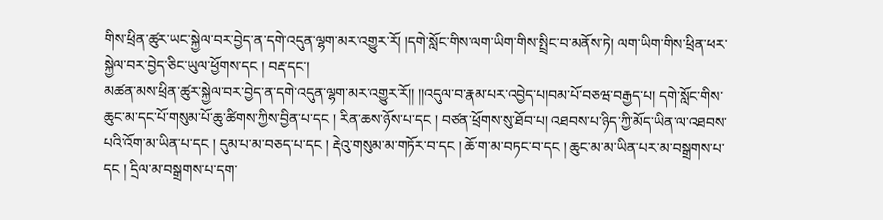གིས་ཕྲིན་ཚུར་ཡང་སྐྱེལ་བར་བྱེད་ན་དགེ་འདུན་ལྷག་མར་འགྱུར་རོ། །དགེ་སློང་གིས་ལག་ཡིག་གིས་སྤྲིང་བ་མནོས་ཏེ། ལག་ཡིག་གིས་ཕྲིན་ཕར་སྐྱེལ་བར་བྱེད་ཅིང་ཡུལ་ཕྱོགས་དང ། བརྡ་དང་།
མཚན་མས་ཕྲིན་ཚུར་སྐྱེལ་བར་བྱེད་ན་དགེ་འདུན་ལྷག་མར་འགྱུར་རོ།། །།འདུལ་བ་རྣམ་པར་འབྱེད་པ།བམ་པོ་བཅཝ་བརྒྱད་པ། དགེ་སློང་གིས་ཆུང་མ་དང་པོ་གསུམ་པོ་ཆུ་ཚིགས་ཀྱིས་བྱིན་པ་དང ། རིན་ཆས་ཉོས་པ་དང ། བཙན་ཕྲོགས་སུ་ཐོབ་པ། འཐབས་པ་ཉིད་ཀྱི་མོད་ཡིན་ལ་འཐབས་པའི་འོག་མ་ཡིན་པ་དང ། དུམ་པ་མ་བཅད་པ་དང ། རྡེའུ་གསུམ་མ་གཏོར་བ་དང ། ཆོ་ག་མ་བཏང་བ་དང ། ཆུང་མ་མ་ཡིན་པར་མ་བསྒྲགས་པ་དང ། དྲིལ་མ་བསྒྲགས་པ་དག་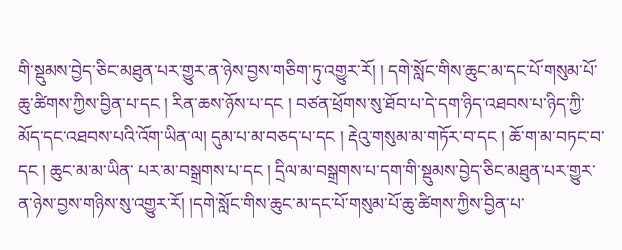གི་སྡུམས་བྱེད་ཅིང་མཐུན་པར་གྱུར་ན་ཉེས་བྱས་གཅིག་ཏུ་འགྱུར་རོ། ། དགེ་སློང་གིས་ཆུང་མ་དང་པོ་གསུམ་པོ་ཆུ་ཚིགས་ཀྱིས་བྱིན་པ་དང ། རིན་ཆས་ཉོས་པ་དང ། བཙན་ཕྲོགས་སུ་ཐོབ་པ་དེ་དག་ཉིད་འཐབས་པ་ཉིད་ཀྱི་མོད་དང་འཐབས་པའི་འོག་ཡིན་ལ། དུམ་པ་མ་བཅད་པ་དང ། རྡེའུ་གསུམ་མ་གཏོར་བ་དང ། ཆོ་ག་མ་བཏང་བ་དང ། ཆུང་མ་མ་ཡིན་ པར་མ་བསྒྲགས་པ་དང ། དྲིལ་མ་བསྒྲགས་པ་དག་གི་སྡུམས་བྱེད་ཅིང་མཐུན་པར་གྱུར་ན་ཉེས་བྱས་གཉིས་སུ་འགྱུར་རོ། །དགེ་སློང་གིས་ཆུང་མ་དང་པོ་གསུམ་པོ་ཆུ་ཚིགས་ཀྱིས་བྱིན་པ་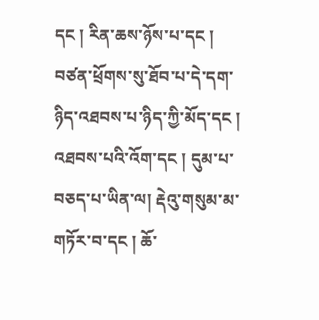དང ། རིན་ཆས་ཉོས་པ་དང ། བཙན་ཕྲོགས་སུ་ཐོབ་པ་དེ་དག་ཉིད་འཐབས་པ་ཉིད་ཀྱི་མོད་དང ། འཐབས་པའི་འོག་དང ། དུམ་པ་བཅད་པ་ཡིན་ལ། རྡེའུ་གསུམ་མ་གཏོར་བ་དང ། ཆོ་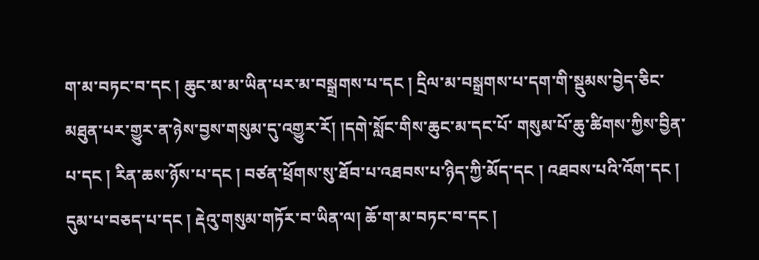ག་མ་བཏང་བ་དང ། ཆུང་མ་མ་ཡིན་པར་མ་བསྒྲགས་པ་དང ། དྲིལ་མ་བསྒྲགས་པ་དག་གི་སྡུམས་བྱེད་ཅིང་མཐུན་པར་གྱུར་ན་ཉེས་བྱས་གསུམ་དུ་འགྱུར་རོ། །དགེ་སློང་གིས་ཆུང་མ་དང་པོ་ གསུམ་པོ་ཆུ་ཚིགས་ཀྱིས་བྱིན་པ་དང ། རིན་ཆས་ཉོས་པ་དང ། བཙན་ཕྲོགས་སུ་ཐོབ་པ་འཐབས་པ་ཉིད་ཀྱི་མོད་དང ། འཐབས་པའི་འོག་དང ། དུམ་པ་བཅད་པ་དང ། རྡེའུ་གསུམ་གཏོར་བ་ཡིན་ལ། ཆོ་ག་མ་བཏང་བ་དང །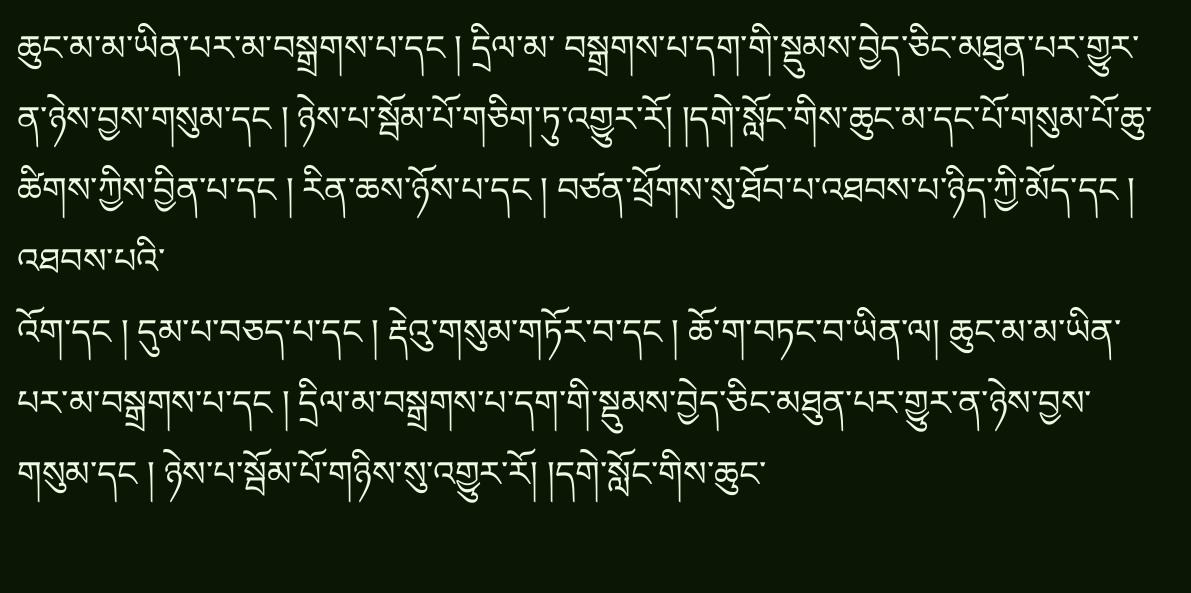ཆུང་མ་མ་ཡིན་པར་མ་བསྒྲགས་པ་དང ། དྲིལ་མ་ བསྒྲགས་པ་དག་གི་སྡུམས་བྱེད་ཅིང་མཐུན་པར་གྱུར་ན་ཉེས་བྱས་གསུམ་དང ། ཉེས་པ་སྦོམ་པོ་གཅིག་ཏུ་འགྱུར་རོ། །དགེ་སློང་གིས་ཆུང་མ་དང་པོ་གསུམ་པོ་ཆུ་ཚིགས་ཀྱིས་བྱིན་པ་དང ། རིན་ཆས་ཉོས་པ་དང ། བཙན་ཕྲོགས་སུ་ཐོབ་པ་འཐབས་པ་ཉིད་ཀྱི་མོད་དང ། འཐབས་པའི་
འོག་དང ། དུམ་པ་བཅད་པ་དང ། རྡེའུ་གསུམ་གཏོར་བ་དང ། ཆོ་ག་བཏང་བ་ཡིན་ལ། ཆུང་མ་མ་ཡིན་པར་མ་བསྒྲགས་པ་དང ། དྲིལ་མ་བསྒྲགས་པ་དག་གི་སྡུམས་བྱེད་ཅིང་མཐུན་པར་གྱུར་ན་ཉེས་བྱས་གསུམ་དང ། ཉེས་པ་སྦོམ་པོ་གཉིས་སུ་འགྱུར་རོ། །དགེ་སློང་གིས་ཆུང་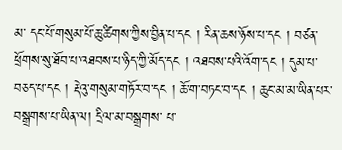མ་ དང་པོ་གསུམ་པོ་ཆུ་ཚིགས་ཀྱིས་བྱིན་པ་དང ། རིན་ཆས་ཉོས་པ་དང ། བཙན་ཕྲོགས་སུ་ཐོབ་པ་འཐབས་པ་ཉིད་ཀྱི་མོད་དང ། འཐབས་པའི་འོག་དང ། དུམ་པ་བཅད་པ་དང ། རྡེའུ་གསུམ་གཏོར་བ་དང ། ཆོ་ག་བཏང་བ་དང ། ཆུང་མ་མ་ཡིན་པར་བསྒྲགས་པ་ཡིན་ལ། དྲིལ་མ་བསྒྲགས་ པ་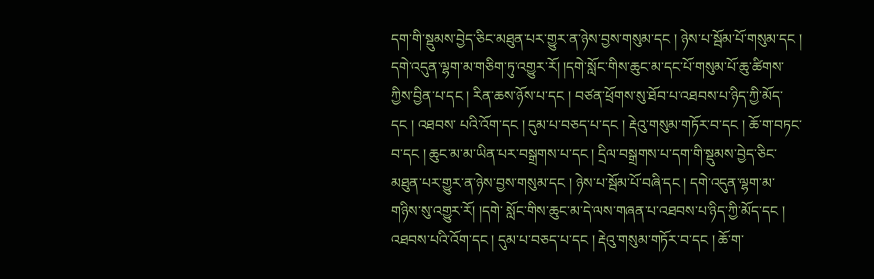དག་གི་སྡུམས་བྱེད་ཅིང་མཐུན་པར་གྱུར་ན་ཉེས་བྱས་གསུམ་དང ། ཉེས་པ་སྦོམ་པོ་གསུམ་དང ། དགེ་འདུན་ལྷག་མ་གཅིག་ཏུ་འགྱུར་རོ། །དགེ་སློང་གིས་ཆུང་མ་དང་པོ་གསུམ་པོ་ཆུ་ཚིགས་ཀྱིས་བྱིན་པ་དང ། རིན་ཆས་ཉོས་པ་དང ། བཙན་ཕྲོགས་སུ་ཐོབ་པ་འཐབས་པ་ཉིད་ཀྱི་མོད་དང ། འཐབས་ པའི་འོག་དང ། དུམ་པ་བཅད་པ་དང ། རྡེའུ་གསུམ་གཏོར་བ་དང ། ཆོ་ག་བཏང་བ་དང ། ཆུང་མ་མ་ཡིན་པར་བསྒྲགས་པ་དང ། དྲིལ་བསྒྲགས་པ་དག་གི་སྡུམས་བྱེད་ཅིང་མཐུན་པར་གྱུར་ན་ཉེས་བྱས་གསུམ་དང ། ཉེས་པ་སྦོམ་པོ་བཞི་དང ། དགེ་འདུན་ལྷག་མ་གཉིས་སུ་འགྱུར་རོ། །དགེ་ སློང་གིས་ཆུང་མ་དེ་ལས་གཞན་པ་འཐབས་པ་ཉིད་ཀྱི་མོད་དང ། འཐབས་པའི་འོག་དང ། དུམ་པ་བཅད་པ་དང ། རྡེའུ་གསུམ་གཏོར་བ་དང ། ཆོ་ག་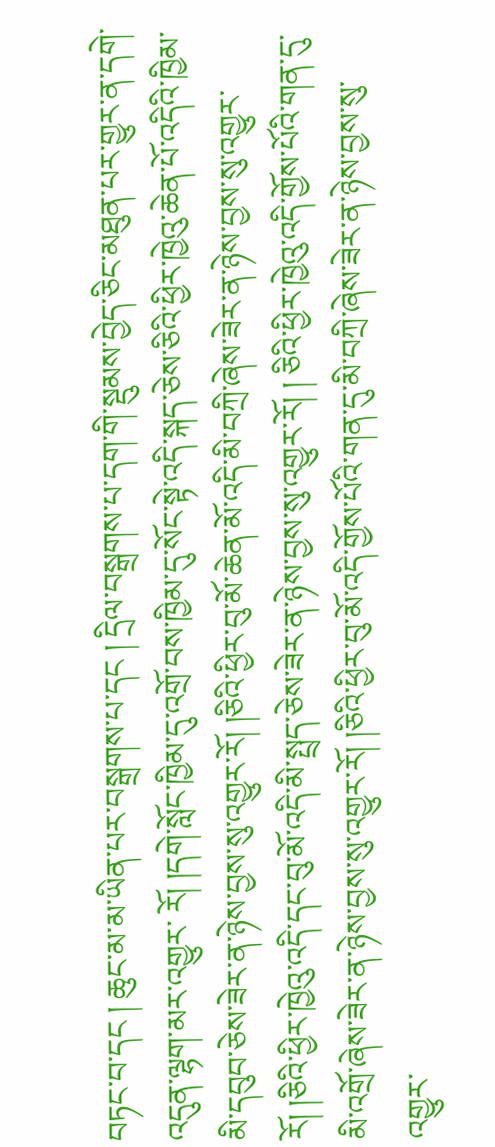བཏང་བ་དང ། ཆུང་མ་མ་ཡིན་པར་བསྒྲགས་པ་དང ། དྲིལ་བསྒྲགས་པ་དག་གི་སྡུམས་བྱེད་ཅིང་མཐུན་པར་གྱུར་ན་དགེ་འདུན་ལྷག་མར་འགྱུར་ རོ། །དགེ་སློང་ཁྱིམ་དུ་འགྲོ་བས་ཁྱིམ་དུ་སོང་སྟེ་འདི་སྐད་ཅེས་ཅིའི་ཕྱིར་ཁྱེའུ་ཆེན་པོ་འདིའི་ཁྱིམ་མི་དབུབ་ཅེས་ཟེར་ན་ཉེས་བྱས་སུ་འགྱུར་རོ། །ཅིའི་ཕྱིར་བུ་མོ་ཆེན་མོ་འདི་མི་བཀྲི་ཞེས་ཟེར་ན་ཉེས་བྱས་སུ་འགྱུར་རོ། །ཅིའི་ཕྱིར་ཁྱེའུ་འདི་དང་བུ་མོ་འདི་མི་སྤྲད་ཅེས་ཟེར་ན་ཉེས་བྱས་སུ་འགྱུར་རོ། ། ཅིའི་ཕྱིར་ཁྱེའུ་འདི་གྱོས་པོའི་གན་དུ་མི་འགྲོ་ཞེས་ཟེར་ན་ཉེས་བྱས་སུ་འགྱུར་རོ། །ཅིའི་ཕྱིར་བུ་མོ་འདི་གྱོས་པོའི་གན་དུ་མི་བཀྲི་ཞེས་ཟེར་ན་ཉེས་བྱས་སུ་འགྱུར་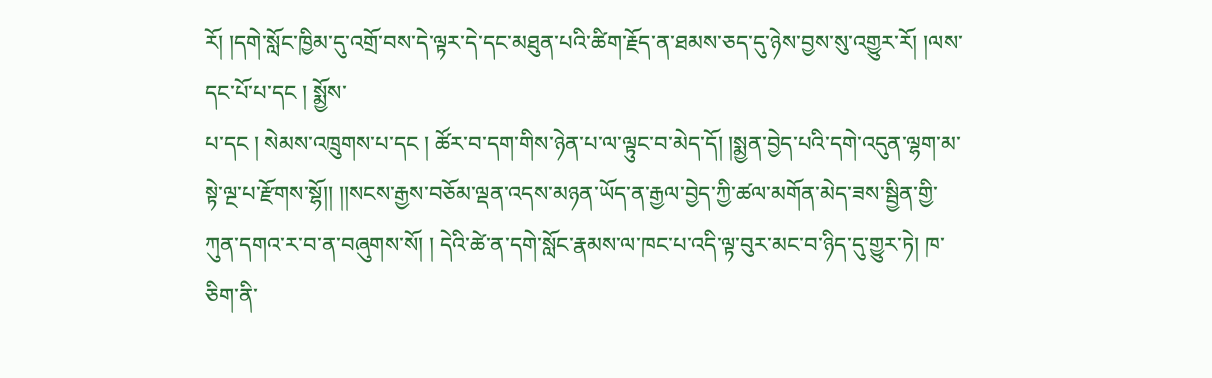རོ། །དགེ་སློང་ཁྱིམ་དུ་འགྲོ་བས་དེ་ལྟར་དེ་དང་མཐུན་པའི་ཚིག་རྗོད་ན་ཐམས་ཅད་དུ་ཉེས་བྱས་སུ་འགྱུར་རོ། །ལས་དང་པོ་པ་དང ། སྨྱོས་
པ་དང ། སེམས་འཁྲུགས་པ་དང ། ཚོར་བ་དག་གིས་ཉེན་པ་ལ་ལྟུང་བ་མེད་དོ། །སྨྱན་བྱེད་པའི་དགེ་འདུན་ལྷག་མ་སྟེ་ལྔ་པ་རྫོགས་སྷོ།། །།སངས་རྒྱས་བཅོམ་ལྡན་འདས་མཉན་ཡོད་ན་རྒྱལ་བྱེད་ཀྱི་ཚལ་མགོན་མེད་ཟས་སྦྱིན་གྱི་ཀུན་དགའ་ར་བ་ན་བཞུགས་སོ། ། དེའི་ཚེ་ན་དགེ་སློང་རྣམས་ལ་ཁང་པ་འདི་ལྟ་བུར་མང་བ་ཉིད་དུ་གྱུར་ཏེ། ཁ་ཅིག་ནི་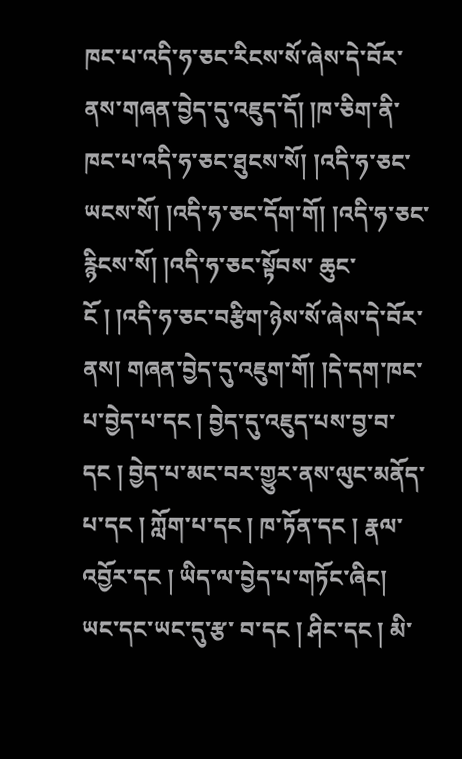ཁང་པ་འདི་ཧ་ཅང་རིངས་སོ་ཞེས་དེ་བོར་ནས་གཞན་བྱེད་དུ་འཇུད་དོ། །ཁ་ཅིག་ནི་ཁང་པ་འདི་ཧ་ཅང་ཐུངས་སོ། །འདི་ཧ་ཅང་ཡངས་སོ། །འདི་ཧ་ཅང་དོག་གོ། །འདི་ཧ་ཅང་རྙིངས་སོ། །འདི་ཧ་ཅང་སྟོབས་ ཆུང་ངོ ། །འདི་ཧ་ཅང་བརྩིག་ཉེས་སོ་ཞེས་དེ་བོར་ནས། གཞན་བྱེད་དུ་འཇུག་གོ། །དེ་དག་ཁང་པ་བྱེད་པ་དང ། བྱེད་དུ་འཇུད་པས་བྱ་བ་དང ། བྱེད་པ་མང་བར་གྱུར་ནས་ལུང་མནོད་པ་དང ། ཀློག་པ་དང ། ཁ་ཏོན་དང ། རྣལ་འབྱོར་དང ། ཡིད་ལ་བྱེད་པ་གཏོང་ཞིང། ཡང་དང་ཡང་དུ་རྩ་ བ་དང ། ཤིང་དང ། མི་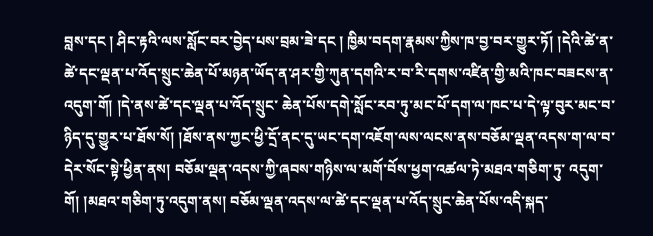བླས་དང ། ཤིང་རྟའི་ལས་སློང་བར་བྱེད་པས་བྲམ་ཟེ་དང ། ཁྱིམ་བདག་རྣམས་ཀྱིས་ཁ་བྱ་བར་གྱུར་ཏོ། །དེའི་ཚེ་ན་ཚེ་དང་ལྡན་པ་འོད་སྲུང་ཆེན་པོ་མཉན་ཡོད་ན་ཤར་གྱི་ཀུན་དགའི་ར་བ་རི་དགས་འཛིན་གྱི་མའི་ཁང་བཟངས་ན་འདུག་གོ། །དེ་ནས་ཚེ་དང་ལྡན་པ་འོད་སྲུང་ ཆེན་པོས་དགེ་སློང་རབ་ཏུ་མང་པོ་དག་ལ་ཁང་པ་དེ་ལྟ་བུར་མང་བ་ཉིད་དུ་གྱུར་པ་ཐོས་སོ། །ཐོས་ནས་ཀྱང་ཕྱི་དྲོ་ནང་དུ་ཡང་དག་འཇོག་ལས་ལངས་ནས་བཅོམ་ལྡན་འདས་ག་ལ་བ་དེར་སོང་སྟེ་ཕྱིན་ནས། བཅོམ་ལྡན་འདས་ཀྱི་ཞབས་གཉིས་ལ་མགོ་བོས་ཕྱག་འཚལ་ཏེ་མཐའ་གཅིག་ཏུ་ འདུག་གོ། །མཐའ་གཅིག་ཏུ་འདུག་ནས། བཅོམ་ལྡན་འདས་ལ་ཚེ་དང་ལྡན་པ་འོད་སྲུང་ཆེན་པོས་འདི་སྐད་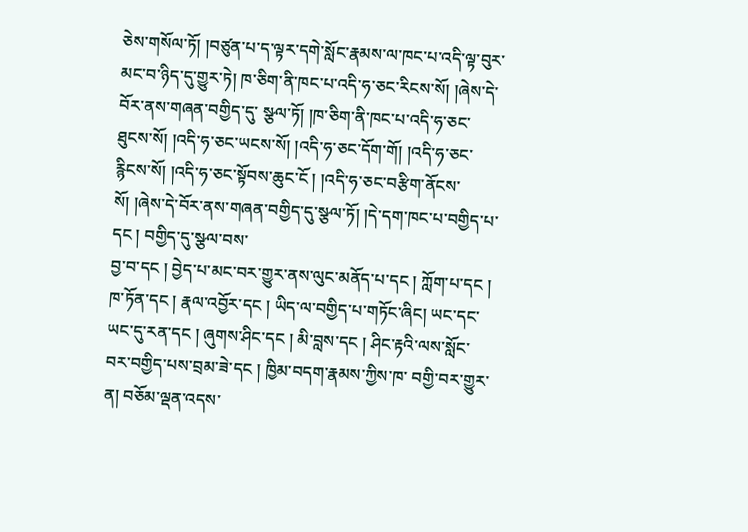ཅེས་གསོལ་ཏོ། །བཙུན་པ་ད་ལྟར་དགེ་སློང་རྣམས་ལ་ཁང་པ་འདི་ལྟ་བུར་མང་བ་ཉིད་དུ་གྱུར་ཏེ། ཁ་ཅིག་ནི་ཁང་པ་འདི་ཧ་ཅང་རིངས་སོ། །ཞེས་དེ་བོར་ནས་གཞན་བགྱིད་དུ་ སྩལ་ཏོ། །ཁ་ཅིག་ནི་ཁང་པ་འདི་ཧ་ཅང་ཐུངས་སོ། །འདི་ཧ་ཅང་ཡངས་སོ། །འདི་ཧ་ཅང་དོག་གོ། །འདི་ཧ་ཅང་རྙིངས་སོ། །འདི་ཧ་ཅང་སྟོབས་ཆུང་ངོ ། །འདི་ཧ་ཅང་བརྩིག་ནོངས་སོ། །ཞེས་དེ་བོར་ནས་གཞན་བགྱིད་དུ་སྩལ་ཏོ། །དེ་དག་ཁང་པ་བགྱིད་པ་དང ། བགྱིད་དུ་སྩལ་བས་
བྱ་བ་དང ། བྱེད་པ་མང་བར་གྱུར་ནས་ལུང་མནོད་པ་དང ། ཀློག་པ་དང ། ཁ་ཏོན་དང ། རྣལ་འབྱོར་དང ། ཡིད་ལ་བགྱིད་པ་གཏོང་ཞིང། ཡང་དང་ཡང་དུ་རན་དང ། ཞུགས་ཤིང་དང ། མི་བླས་དང ། ཤིང་རྟའི་ལས་སློང་བར་བགྱིད་པས་བྲམ་ཟེ་དང ། ཁྱིམ་བདག་རྣམས་ཀྱིས་ཁ་ བགྱི་བར་གྱུར་ན། བཅོམ་ལྡན་འདས་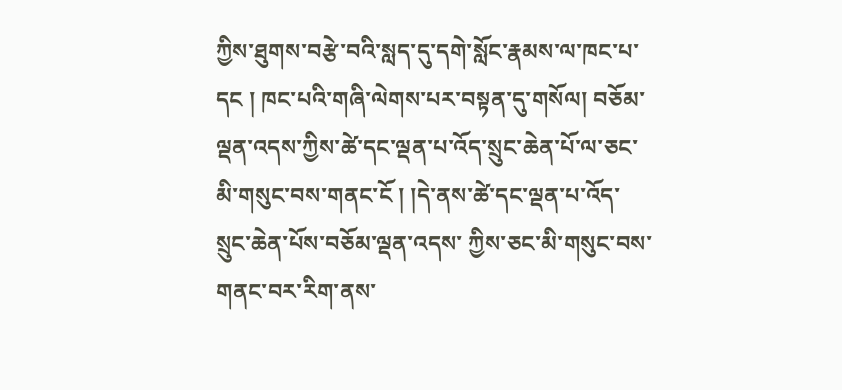ཀྱིས་ཐུགས་བརྩེ་བའི་སླད་དུ་དགེ་སློང་རྣམས་ལ་ཁང་པ་དང ། ཁང་པའི་གཞི་ལེགས་པར་བསྟན་དུ་གསོལ། བཅོམ་ལྡན་འདས་ཀྱིས་ཚེ་དང་ལྡན་པ་འོད་སྲུང་ཆེན་པོ་ལ་ཅང་མི་གསུང་བས་གནང་ངོ ། །དེ་ནས་ཚེ་དང་ལྡན་པ་འོད་སྲུང་ཆེན་པོས་བཅོམ་ལྡན་འདས་ ཀྱིས་ཅང་མི་གསུང་བས་གནང་བར་རིག་ནས་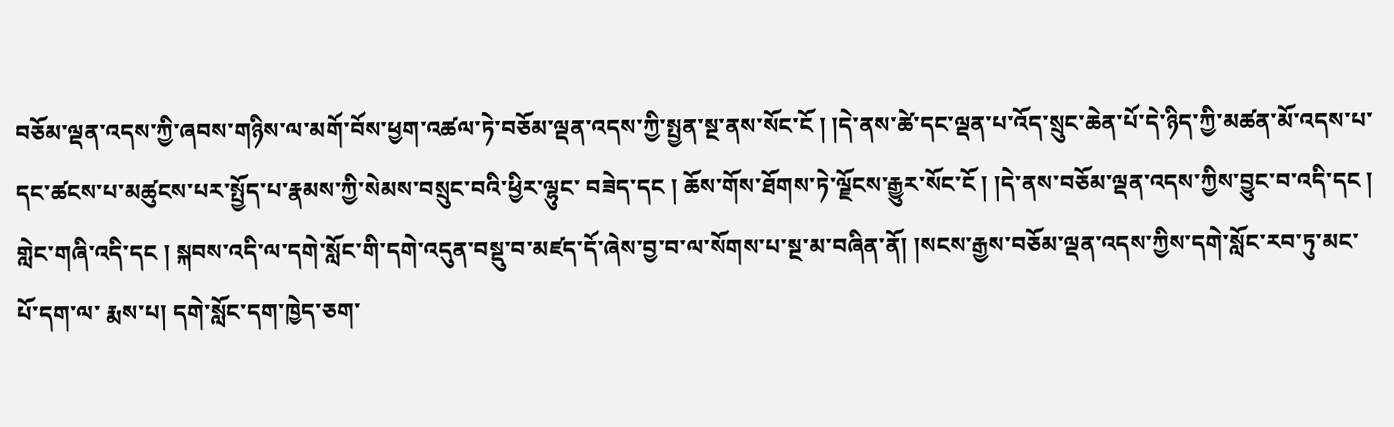བཅོམ་ལྡན་འདས་ཀྱི་ཞབས་གཉིས་ལ་མགོ་བོས་ཕྱག་འཚལ་ཏེ་བཅོམ་ལྡན་འདས་ཀྱི་སྤྱན་སྔ་ནས་སོང་ངོ ། །དེ་ནས་ཚེ་དང་ལྡན་པ་འོད་སྲུང་ཆེན་པོ་དེ་ཉིད་ཀྱི་མཚན་མོ་འདས་པ་དང་ཚངས་པ་མཚུངས་པར་སྤྱོད་པ་རྣམས་ཀྱི་སེམས་བསྲུང་བའི་ཕྱིར་ལྷུང་ བཟེད་དང ། ཆོས་གོས་ཐོགས་ཏེ་ལྗོངས་རྒྱུར་སོང་ངོ ། །དེ་ནས་བཅོམ་ལྡན་འདས་ཀྱིས་བྱུང་བ་འདི་དང ། གླེང་གཞི་འདི་དང ། སྐབས་འདི་ལ་དགེ་སློང་གི་དགེ་འདུན་བསྡུ་བ་མཛད་དོ་ཞེས་བྱ་བ་ལ་སོགས་པ་སྔ་མ་བཞིན་ནོ། །སངས་རྒྱས་བཅོམ་ལྡན་འདས་ཀྱིས་དགེ་སློང་རབ་ཏུ་མང་པོ་དག་ལ་ རྨས་པ། དགེ་སློང་དག་ཁྱེད་ཅག་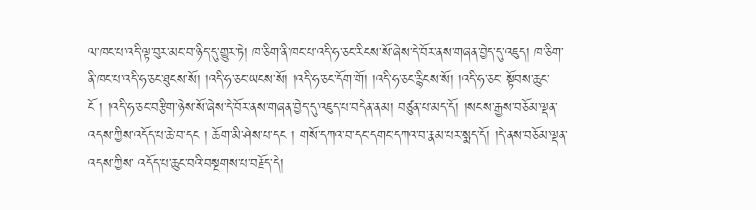ལ་ཁང་པ་འདི་ལྟ་བུར་མང་བ་ཉིད་དུ་གྱུར་ཏེ། ཁ་ཅིག་ནི་ཁང་པ་འདི་ཧ་ཅང་རིངས་སོ་ཞེས་དེ་བོར་ནས་གཞན་བྱེད་དུ་འཇུད། ཁ་ཅིག་ནི་ཁང་པ་འདི་ཧ་ཅང་ཐུངས་སོ། །འདི་ཧ་ཅང་ཡངས་སོ། །འདི་ཧ་ཅང་དོག་གོ། །འདི་ཧ་ཅང་རྙིངས་སོ། །འདི་ཧ་ཅང་ སྟོབས་ཆུང་ངོ ། །འདི་ཧ་ཅང་བརྩིག་ཉེས་སོ་ཞེས་དེ་བོར་ནས་གཞན་བྱེད་དུ་འཇུད་པ་བདེན་ནམ། བཙུན་པ་མད་དོ། །སངས་རྒྱས་བཅོམ་ལྡན་འདས་ཀྱིས་འདོད་པ་ཆེ་བ་དང ། ཆོག་མི་ཤེས་པ་དང ། གསོ་དཀའ་བ་དང་དགང་དཀའ་བ་རྣམ་པར་སྨད་དོ། །དེ་ནས་བཅོམ་ལྡན་འདས་ཀྱིས་ འདོད་པ་ཆུང་བའི་བསྔགས་པ་བརྗོད་དེ།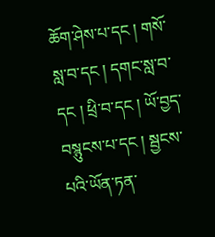ཆོག་ཤེས་པ་དང ། གསོ་སླ་བ་དང ། དགང་སླ་བ་དང ། ཕྲི་བ་དང ། ཡོ་བྱད་བསྙུངས་པ་དང ། སྦྱངས་པའི་ཡོན་ཏན་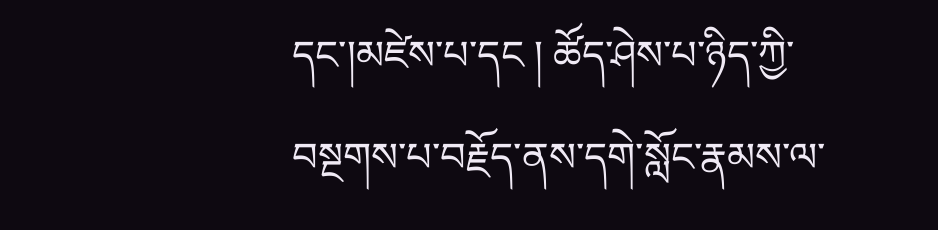དང་།མཛེས་པ་དང ། ཚོད་ཤེས་པ་ཉིད་ཀྱི་བསྔགས་པ་བརྗོད་ནས་དགེ་སློང་རྣམས་ལ་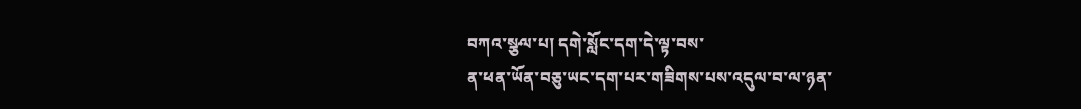བཀའ་སྩལ་པ། དགེ་སློང་དག་དེ་ལྟ་བས་
ན་ཕན་ཡོན་བཅུ་ཡང་དག་པར་གཟིགས་པས་འདུལ་བ་ལ་ཉན་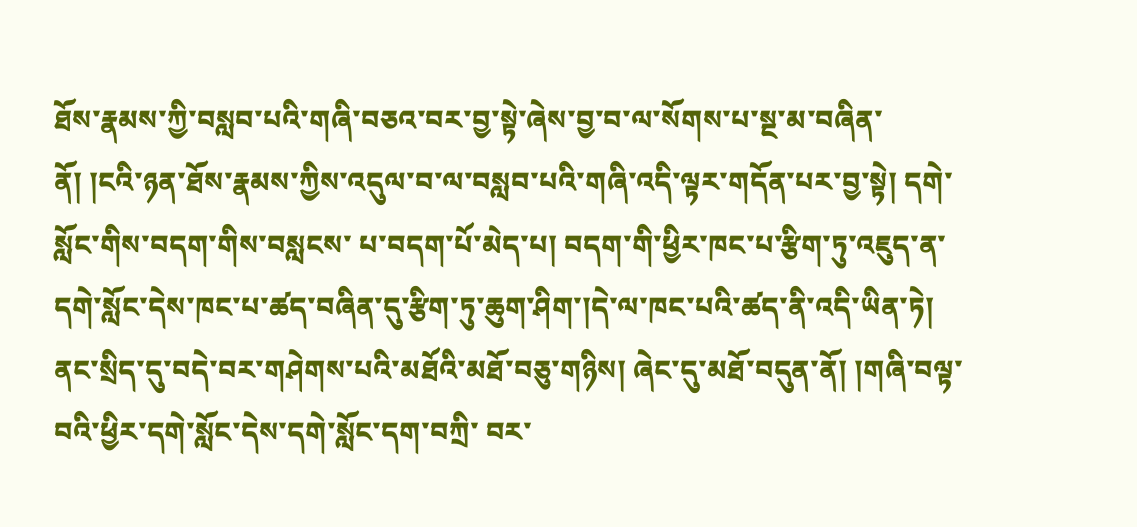ཐོས་རྣམས་ཀྱི་བསླབ་པའི་གཞི་བཅའ་བར་བྱ་སྟེ་ཞེས་བྱ་བ་ལ་སོགས་པ་སྔ་མ་བཞིན་ནོ། །ངའི་ཉན་ཐོས་རྣམས་ཀྱིས་འདུལ་བ་ལ་བསླབ་པའི་གཞི་འདི་ལྟར་གདོན་པར་བྱ་སྟེ། དགེ་སློང་གིས་བདག་གིས་བསླངས་ པ་བདག་པོ་མེད་པ། བདག་གི་ཕྱིར་ཁང་པ་རྩིག་ཏུ་འཇུད་ན་དགེ་སློང་དེས་ཁང་པ་ཚད་བཞིན་དུ་རྩིག་ཏུ་ཆུག་ཤིག་།དེ་ལ་ཁང་པའི་ཚད་ནི་འདི་ཡིན་ཏེ། ནང་སྲིད་དུ་བདེ་བར་གཤེགས་པའི་མཐོའི་མཐོ་བཅུ་གཉིས། ཞེང་དུ་མཐོ་བདུན་ནོ། །གཞི་བལྟ་བའི་ཕྱིར་དགེ་སློང་དེས་དགེ་སློང་དག་བཀྲི་ བར་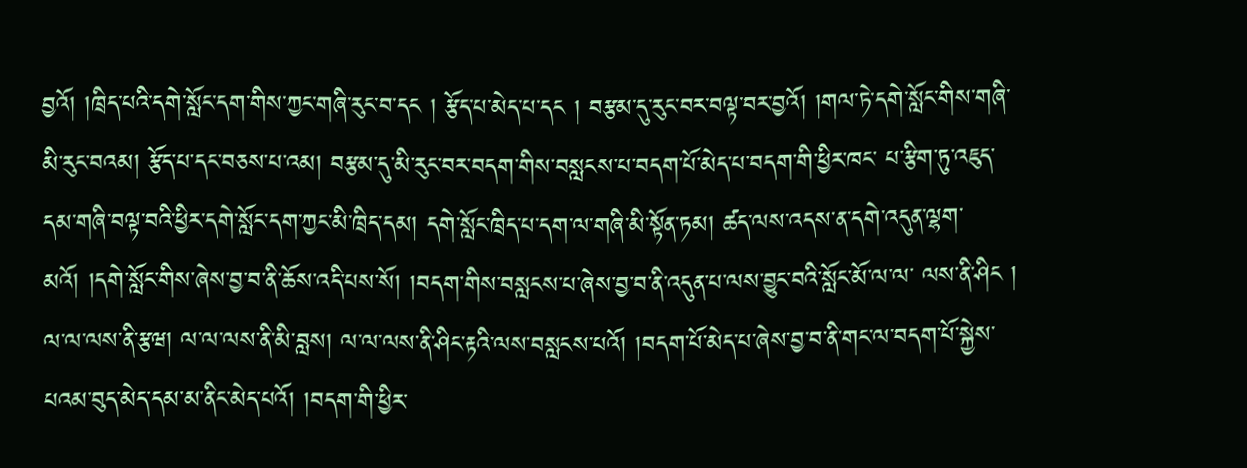བྱའོ། །ཁྲིད་པའི་དགེ་སློང་དག་གིས་ཀྱང་གཞི་རུང་བ་དང ། རྩོད་པ་མེད་པ་དང ། བརྩམ་དུ་རུང་བར་བལྟ་བར་བྱའོ། །གལ་ཏེ་དགེ་སློང་གིས་གཞི་མི་རུང་བའམ། རྩོད་པ་དང་བཅས་པ་འམ། བརྩམ་དུ་མི་རུང་བར་བདག་གིས་བསླངས་པ་བདག་པོ་མེད་པ་བདག་གི་ཕྱིར་ཁང་ པ་རྩིག་ཏུ་འཇུད་དམ་གཞི་བལྟ་བའི་ཕྱིར་དགེ་སློང་དག་ཀྱང་མི་ཁྲིད་དམ། དགེ་སློང་ཁྲིད་པ་དག་ལ་གཞི་མི་སྟོན་ཏམ། ཚད་ལས་འདས་ན་དགེ་འདུན་ལྷག་མའོ། །དགེ་སློང་གིས་ཞེས་བྱ་བ་ནི་ཆོས་འདི་པས་སོ། །བདག་གིས་བསླངས་པ་ཞེས་བྱ་བ་ནི་འདུན་པ་ལས་བྱུང་བའི་སློང་མོ་ལ་ལ་ ལས་ནི་ཤིང ། ལ་ལ་ལས་ནི་རྩཝ། ལ་ལ་ལས་ནི་མི་བླས། ལ་ལ་ལས་ནི་ཤིང་རྟའི་ལས་བསླངས་པའོ། །བདག་པོ་མེད་པ་ཞེས་བྱ་བ་ནི་གང་ལ་བདག་པོ་སྐྱེས་པའམ་བུད་མེད་དམ་མ་ནིང་མེད་པའོ། །བདག་གི་ཕྱིར་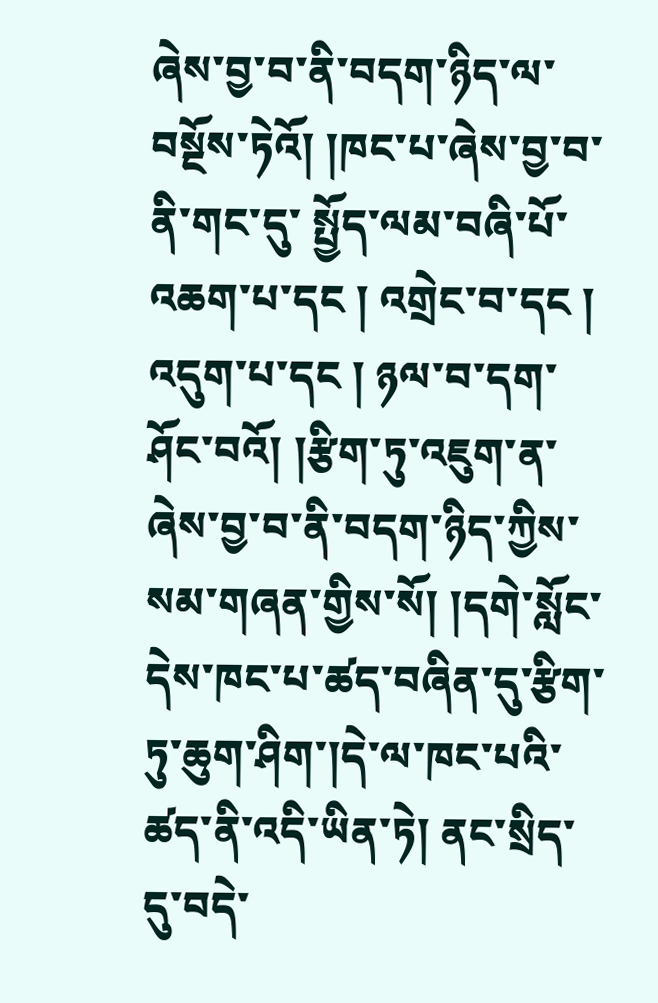ཞེས་བྱ་བ་ནི་བདག་ཉིད་ལ་བསྔོས་ཏེའོ། །ཁང་པ་ཞེས་བྱ་བ་ནི་གང་དུ་ སྤྱོད་ལམ་བཞི་པོ་འཆག་པ་དང ། འགྲེང་བ་དང ། འདུག་པ་དང ། ཉལ་བ་དག་ཤོང་བའོ། །རྩིག་ཏུ་འཇུག་ན་ཞེས་བྱ་བ་ནི་བདག་ཉིད་ཀྱིས་སམ་གཞན་གྱིས་སོ། །དགེ་སློང་དེས་ཁང་པ་ཚད་བཞིན་དུ་རྩིག་ཏུ་ཆུག་ཤིག་།དེ་ལ་ཁང་པའི་ཚད་ནི་འདི་ཡིན་ཏེ། ནང་སྲིད་དུ་བདེ་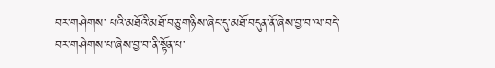བར་གཤེགས་ པའི་མཐོའི་མཐོ་བཅུ་གཉིས་ཞེང་དུ་མཐོ་བདུན་ནོ་ཞེས་བྱ་བ་ལ་བདེ་བར་གཤེགས་པ་ཞེས་བྱ་བ་ནི་སྟོན་པ་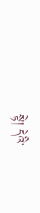སྟེ། དེའི་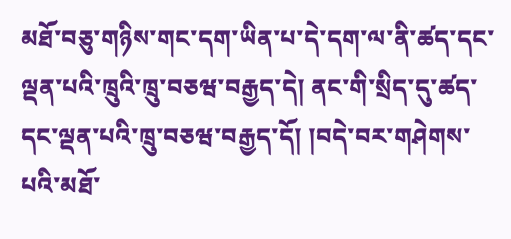མཐོ་བཅུ་གཉིས་གང་དག་ཡིན་པ་དེ་དག་ལ་ནི་ཚད་དང་ལྡན་པའི་ཁྲུའི་ཁྲུ་བཅཝ་བརྒྱད་དེ། ནང་གི་སྲིད་དུ་ཚད་དང་ལྡན་པའི་ཁྲུ་བཅཝ་བརྒྱད་དོ། །བདེ་བར་གཤེགས་པའི་མཐོ་